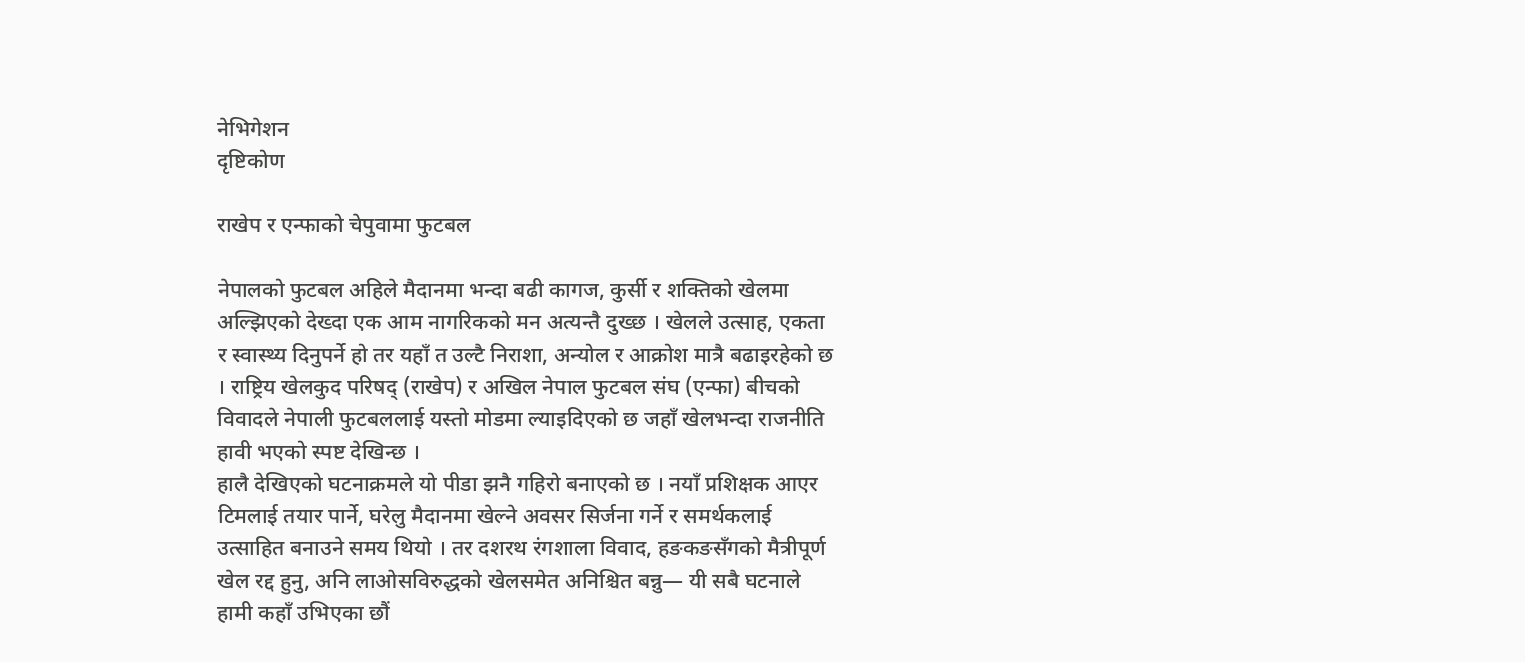नेभिगेशन
दृष्टिकोण

राखेप र एन्फाको चेपुवामा फुटबल

नेपालको फुटबल अहिले मैदानमा भन्दा बढी कागज, कुर्सी र शक्तिको खेलमा अल्झिएको देख्दा एक आम नागरिकको मन अत्यन्तै दुख्छ । खेलले उत्साह, एकता र स्वास्थ्य दिनुपर्ने हो तर यहाँ त उल्टै निराशा, अन्योल र आक्रोश मात्रै बढाइरहेको छ । राष्ट्रिय खेलकुद परिषद् (राखेप) र अखिल नेपाल फुटबल संघ (एन्फा) बीचको विवादले नेपाली फुटबललाई यस्तो मोडमा ल्याइदिएको छ जहाँ खेलभन्दा राजनीति हावी भएको स्पष्ट देखिन्छ ।
हालै देखिएको घटनाक्रमले यो पीडा झनै गहिरो बनाएको छ । नयाँ प्रशिक्षक आएर टिमलाई तयार पार्ने, घरेलु मैदानमा खेल्ने अवसर सिर्जना गर्ने र समर्थकलाई उत्साहित बनाउने समय थियो । तर दशरथ रंगशाला विवाद, हङकङसँगको मैत्रीपूर्ण खेल रद्द हुनु, अनि लाओसविरुद्धको खेलसमेत अनिश्चित बन्नु— यी सबै घटनाले हामी कहाँ उभिएका छौं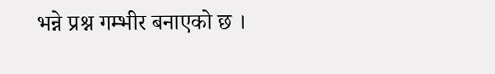भन्ने प्रश्न गम्भीर बनाएको छ ।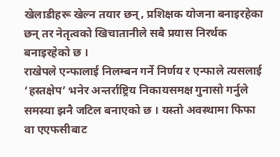खेलाडीहरू खेल्न तयार छन्, प्रशिक्षक योजना बनाइरहेका छन् तर नेतृत्वको खिचातानीले सबै प्रयास निरर्थक बनाइरहेको छ ।
राखेपले एन्फालाई निलम्बन गर्ने निर्णय र एन्फाले त्यसलाई ‘हस्तक्षेप’ भनेर अन्तर्राष्ट्रिय निकायसमक्ष गुनासो गर्नुले समस्या झनै जटिल बनाएको छ । यस्तो अवस्थामा फिफा वा एएफसीबाट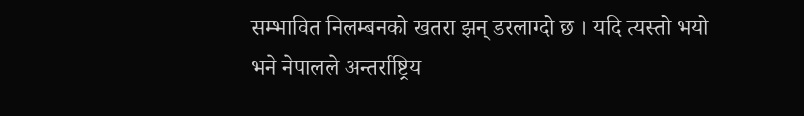सम्भावित निलम्बनको खतरा झन् डरलाग्दो छ । यदि त्यस्तो भयो भने नेपालले अन्तर्राष्ट्रिय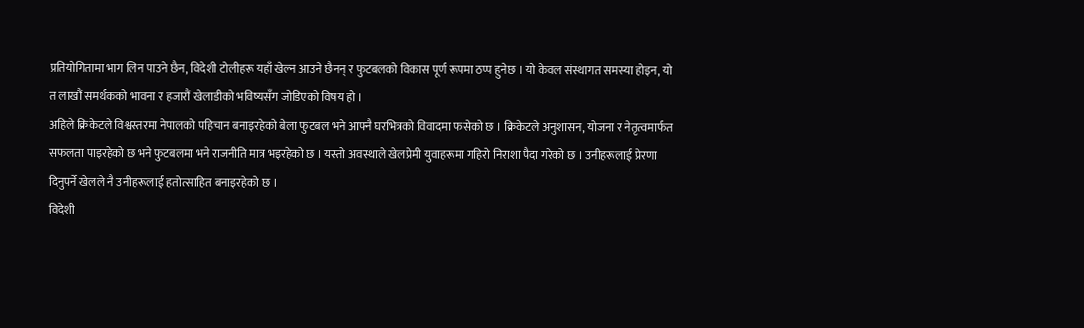प्रतियोगितामा भाग लिन पाउने छैन, विदेशी टोलीहरू यहाँ खेल्न आउने छैनन् र फुटबलको विकास पूर्ण रूपमा ठप्प हुनेछ । यो केवल संस्थागत समस्या होइन, यो त लाखौं समर्थकको भावना र हजारौं खेलाडीको भविष्यसँग जोडिएको विषय हो ।
अहिले क्रिकेटले विश्वस्तरमा नेपालको पहिचान बनाइरहेको बेला फुटबल भने आफ्नै घरभित्रको विवादमा फसेको छ । क्रिकेटले अनुशासन, योजना र नेतृत्वमार्फत सफलता पाइरहेको छ भने फुटबलमा भने राजनीति मात्र भइरहेको छ । यस्तो अवस्थाले खेलप्रेमी युवाहरूमा गहिरो निराशा पैदा गरेको छ । उनीहरूलाई प्रेरणा दिनुपर्ने खेलले नै उनीहरूलाई हतोत्साहित बनाइरहेको छ ।
विदेशी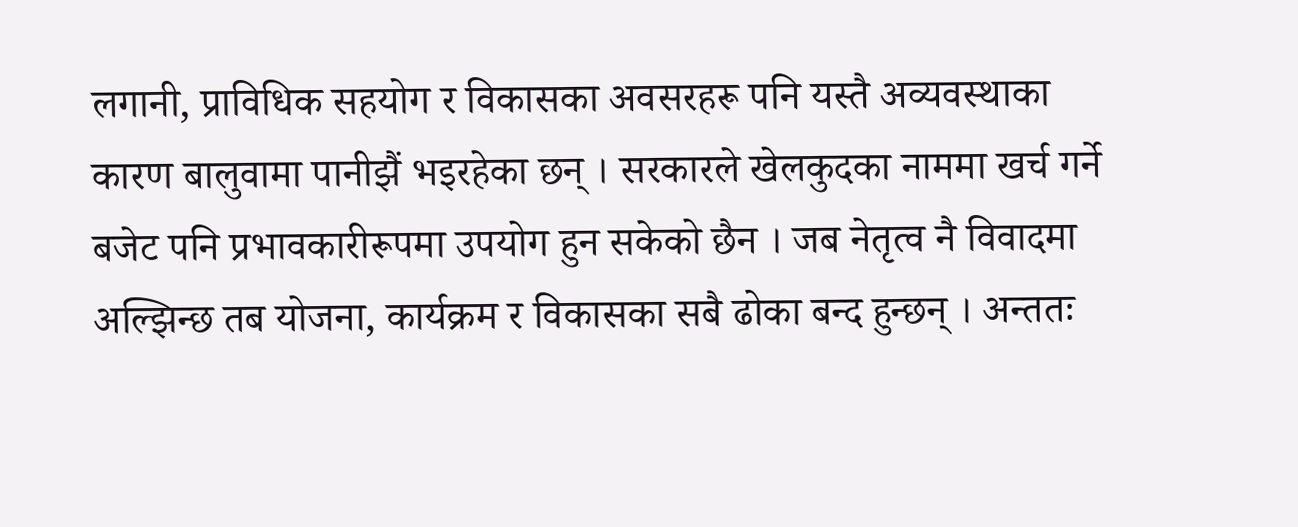लगानी, प्राविधिक सहयोग र विकासका अवसरहरू पनि यस्तै अव्यवस्थाका कारण बालुवामा पानीझैं भइरहेका छन् । सरकारले खेलकुदका नाममा खर्च गर्ने बजेट पनि प्रभावकारीरूपमा उपयोग हुन सकेको छैन । जब नेतृत्व नै विवादमा अल्झिन्छ तब योजना, कार्यक्रम र विकासका सबै ढोका बन्द हुन्छन् । अन्ततः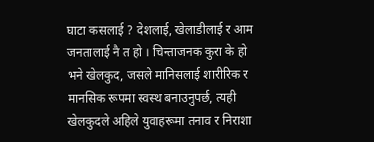घाटा कसलाई ? देशलाई, खेलाडीलाई र आम जनतालाई नै त हो । चिन्ताजनक कुरा के हो भने खेलकुद, जसले मानिसलाई शारीरिक र मानसिक रूपमा स्वस्थ बनाउनुपर्छ, त्यही खेलकुदले अहिले युवाहरूमा तनाव र निराशा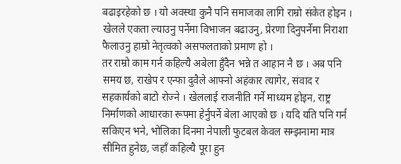बढाइरहेको छ । यो अवस्था कुनै पनि समाजका लागि राम्रो संकेत होइन । खेलले एकता ल्याउनु पर्नेमा विभाजन बढाउनु, प्रेरणा दिनुपर्नेमा निराशा फैलाउनु हाम्रो नेतृत्वको असफलताको प्रमाण हो ।
तर राम्रो काम गर्न कहिल्यै अबेला हुँदैन भन्ने त आहान नै छ । अब पनि समय छ, राखेप र एन्फा दुवैले आफ्नो अहंकार त्यागेर, संवाद र सहकार्यको बाटो रोज्ने । खेललाई राजनीति गर्ने माध्यम होइन, राष्ट्र निर्माणको आधारका रूपमा हेर्नुपर्ने बेला आएको छ । यदि यति पनि गर्न सकिएन भने, भोलिका दिनमा नेपाली फुटबल केवल सम्झनामा मात्र सीमित हुनेछ, जहाँ कहिल्यै पूरा हुन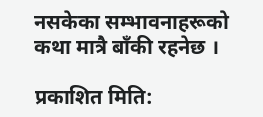नसकेका सम्भावनाहरूको कथा मात्रै बाँकी रहनेछ ।

प्रकाशित मिति: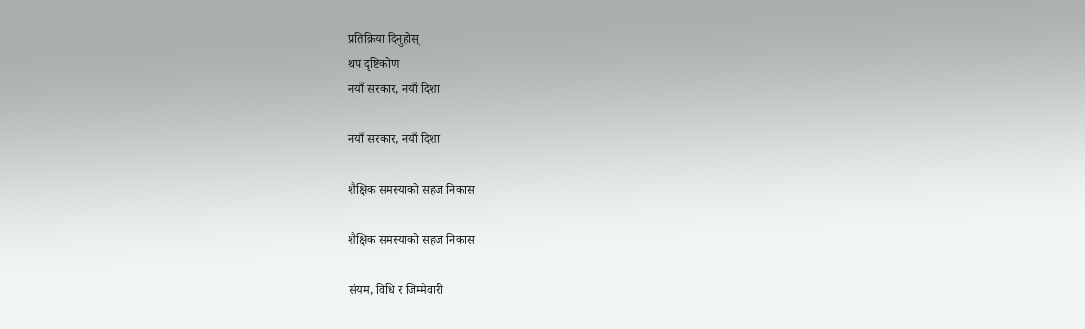प्रतिक्रिया दिनुहोस्
थप दृष्टिकोण
नयाँ सरकार, नयाँ दिशा

नयाँ सरकार, नयाँ दिशा

शैक्षिक समस्याको सहज निकास

शैक्षिक समस्याको सहज निकास

संयम, विधि र जिम्मेवारी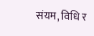संयम, विधि र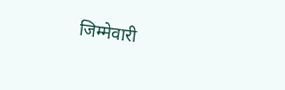जिम्मेवारी